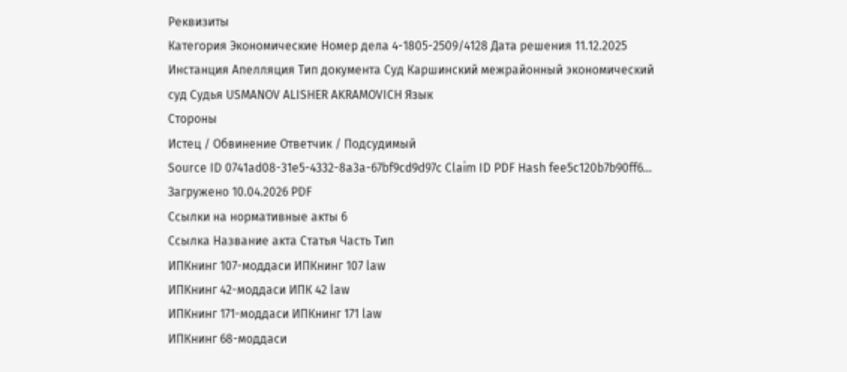Реквизиты
Категория Экономические Номер дела 4-1805-2509/4128 Дата решения 11.12.2025 Инстанция Апелляция Тип документа Суд Каршинский межрайонный экономический суд Судья USMANOV ALISHER AKRAMOVICH Язык
Стороны
Истец / Обвинение Ответчик / Подсудимый
Source ID 0741ad08-31e5-4332-8a3a-67bf9cd9d97c Claim ID PDF Hash fee5c120b7b90ff6... Загружено 10.04.2026 PDF
Ссылки на нормативные акты 6
Ссылка Название акта Статья Часть Тип
ИПКнинг 107-моддаси ИПКнинг 107 law
ИПКнинг 42-моддаси ИПК 42 law
ИПКнинг 171-моддаси ИПКнинг 171 law
ИПКнинг 68-моддаси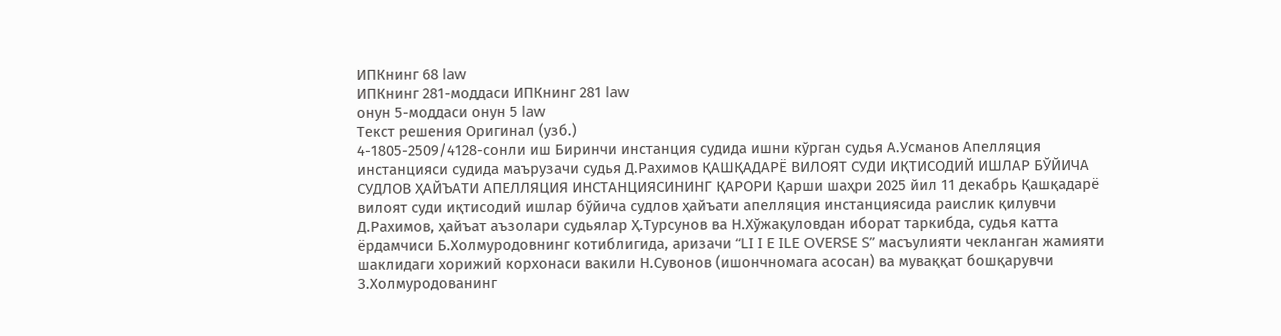ИПКнинг 68 law
ИПКнинг 281-моддаси ИПКнинг 281 law
онун 5-моддаси онун 5 law
Текст решения Оригинал (узб.)
4-1805-2509/4128-сонли иш Биринчи инстанция судида ишни кўрган судья А.Усманов Апелляция инстанцияси судида маърузачи судья Д.Рахимов ҚАШҚАДАРЁ ВИЛОЯТ СУДИ ИҚТИСОДИЙ ИШЛАР БЎЙИЧА СУДЛОВ ҲАЙЪАТИ АПЕЛЛЯЦИЯ ИНСТАНЦИЯСИНИНГ ҚАРОРИ Қарши шаҳри 2025 йил 11 декабрь Қашқадарё вилоят суди иқтисодий ишлар бўйича судлов ҳайъати апелляция инстанциясида раислик қилувчи Д.Рахимов, ҳайъат аъзолари судьялар Ҳ.Турсунов ва Н.Хўжақуловдан иборат таркибда, судья катта ёрдамчиси Б.Холмуродовнинг котиблигида, аризачи “LI I E ILE OVERSE S” масъулияти чекланган жамияти шаклидаги хорижий корхонаси вакили Н.Сувонов (ишончномага асосан) ва муваққат бошқарувчи З.Холмуродованинг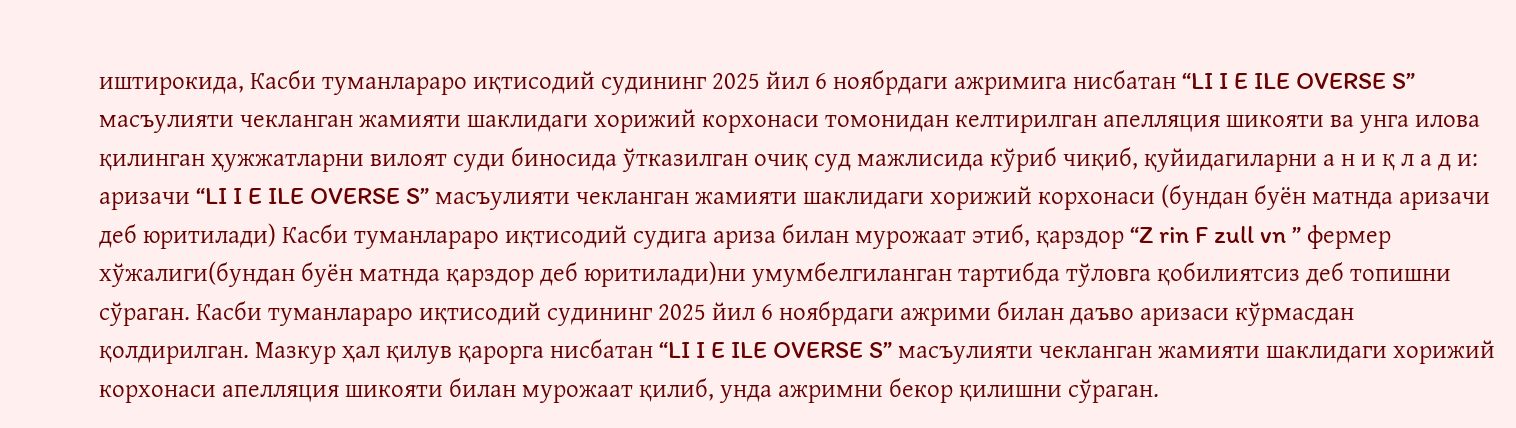иштирокида, Касби туманлараро иқтисодий судининг 2025 йил 6 ноябрдаги ажримига нисбатан “LI I E ILE OVERSE S” масъулияти чекланган жамияти шаклидаги хорижий корхонаси томонидан келтирилган апелляция шикояти ва унга илова қилинган ҳужжатларни вилоят суди биносида ўтказилган очиқ суд мажлисида кўриб чиқиб, қуйидагиларни а н и қ л а д и: аризачи “LI I E ILE OVERSE S” масъулияти чекланган жамияти шаклидаги хорижий корхонаси (бундан буён матнда аризачи деб юритилади) Касби туманлараро иқтисодий судига ариза билан мурожаат этиб, қарздор “Z rin F zull vn ” фермер хўжалиги(бундан буён матнда қарздор деб юритилади)ни умумбелгиланган тартибда тўловга қобилиятсиз деб топишни сўраган. Касби туманлараро иқтисодий судининг 2025 йил 6 ноябрдаги ажрими билан даъво аризаси кўрмасдан қолдирилган. Мазкур ҳал қилув қарорга нисбатан “LI I E ILE OVERSE S” масъулияти чекланган жамияти шаклидаги хорижий корхонаси апелляция шикояти билан мурожаат қилиб, унда ажримни бекор қилишни сўраган.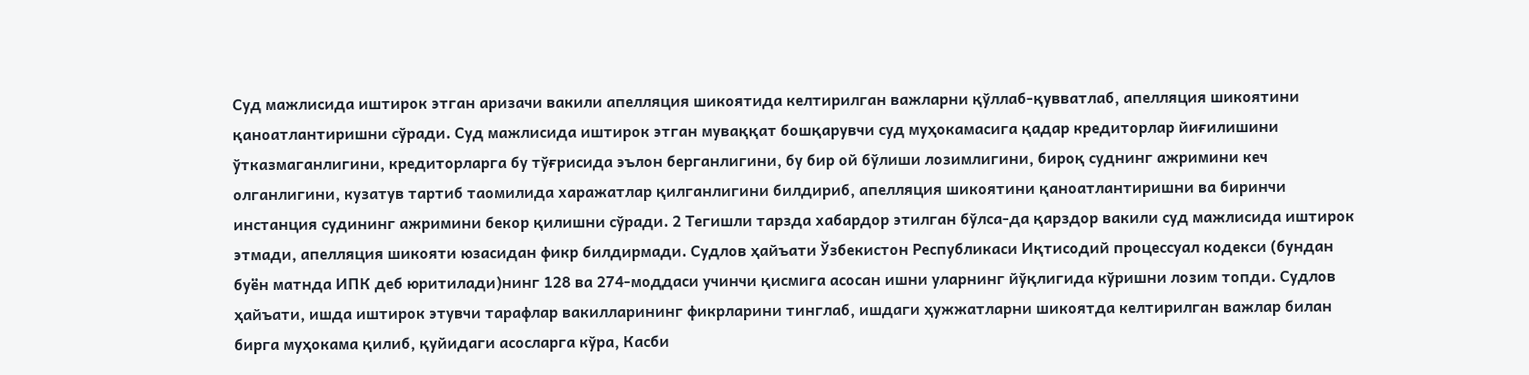Суд мажлисида иштирок этган аризачи вакили апелляция шикоятида келтирилган важларни қўллаб-қувватлаб, апелляция шикоятини қаноатлантиришни сўради. Суд мажлисида иштирок этган муваққат бошқарувчи суд муҳокамасига қадар кредиторлар йиғилишини ўтказмаганлигини, кредиторларга бу тўғрисида эълон берганлигини, бу бир ой бўлиши лозимлигини, бироқ суднинг ажримини кеч олганлигини, кузатув тартиб таомилида харажатлар қилганлигини билдириб, апелляция шикоятини қаноатлантиришни ва биринчи инстанция судининг ажримини бекор қилишни сўради. 2 Тегишли тарзда хабардор этилган бўлса-да қарздор вакили суд мажлисида иштирок этмади, апелляция шикояти юзасидан фикр билдирмади. Судлов ҳайъати Ўзбекистон Республикаси Иқтисодий процессуал кодекси (бундан буён матнда ИПК деб юритилади)нинг 128 ва 274-моддаси учинчи қисмига асосан ишни уларнинг йўқлигида кўришни лозим топди. Судлов ҳайъати, ишда иштирок этувчи тарафлар вакилларининг фикрларини тинглаб, ишдаги ҳужжатларни шикоятда келтирилган важлар билан бирга муҳокама қилиб, қуйидаги асосларга кўра, Касби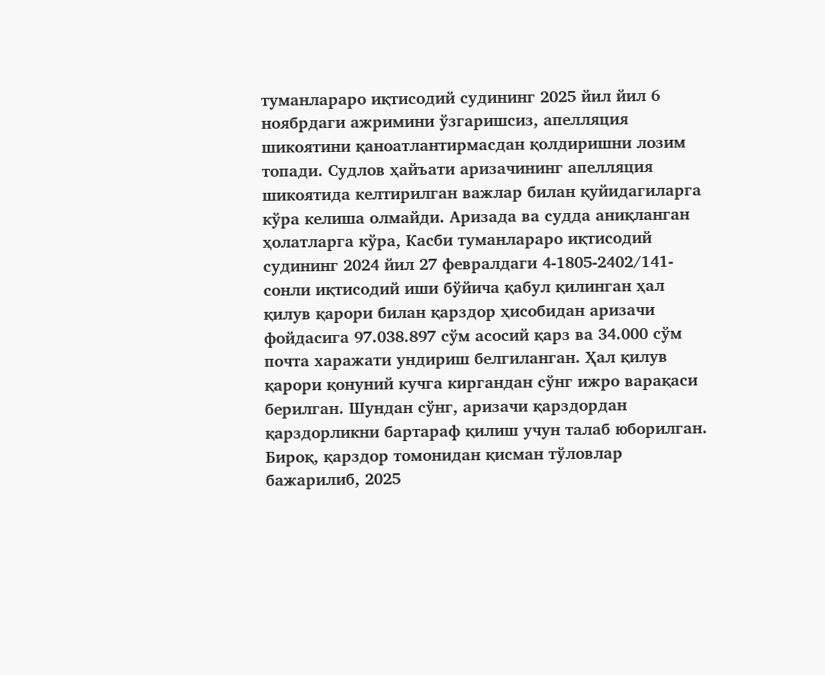туманлараро иқтисодий судининг 2025 йил йил 6 ноябрдаги ажримини ўзгаришсиз, апелляция шикоятини қаноатлантирмасдан қолдиришни лозим топади. Судлов ҳайъати аризачининг апелляция шикоятида келтирилган важлар билан қуйидагиларга кўра келиша олмайди. Аризада ва судда аниқланган ҳолатларга кўра, Касби туманлараро иқтисодий судининг 2024 йил 27 февралдаги 4-1805-2402/141-сонли иқтисодий иши бўйича қабул қилинган ҳал қилув қарори билан қарздор ҳисобидан аризачи фойдасига 97.038.897 сўм асосий қарз ва 34.000 сўм почта харажати ундириш белгиланган. Ҳал қилув қарори қонуний кучга киргандан сўнг ижро варақаси берилган. Шундан сўнг, аризачи қарздордан қарздорликни бартараф қилиш учун талаб юборилган. Бироқ, қарздор томонидан қисман тўловлар бажарилиб, 2025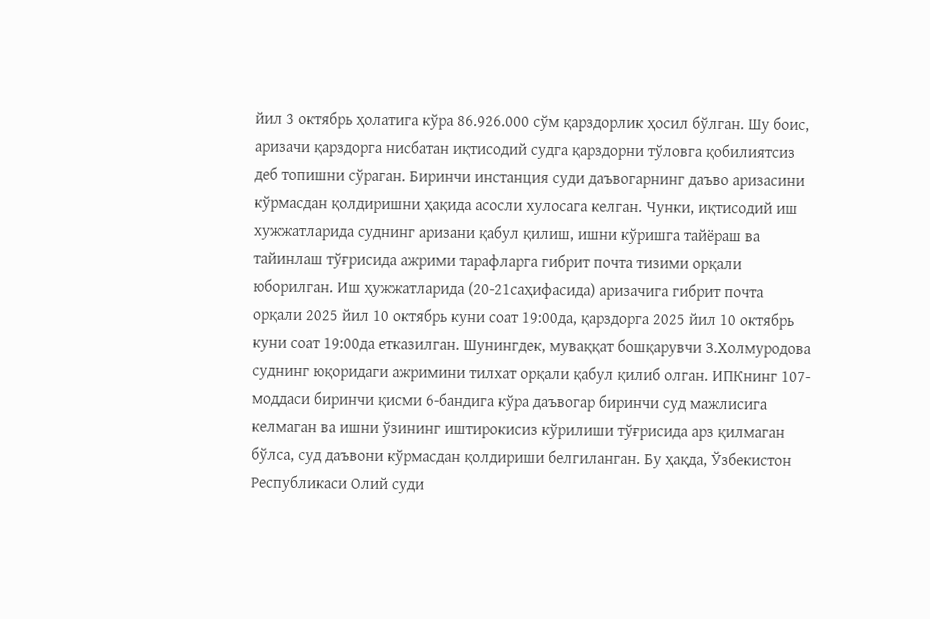йил 3 октябрь ҳолатига кўра 86.926.000 сўм қарздорлик ҳосил бўлган. Шу боис, аризачи қарздорга нисбатан иқтисодий судга қарздорни тўловга қобилиятсиз деб топишни сўраган. Биринчи инстанция суди даъвогарнинг даъво аризасини кўрмасдан қолдиришни ҳақида асосли хулосага келган. Чунки, иқтисодий иш хужжатларида суднинг аризани қабул қилиш, ишни кўришга тайёраш ва тайинлаш тўғрисида ажрими тарафларга гибрит почта тизими орқали юборилган. Иш ҳужжатларида (20-21саҳифасида) аризачига гибрит почта орқали 2025 йил 10 октябрь куни соат 19:00да, қарздорга 2025 йил 10 октябрь куни соат 19:00да етказилган. Шунингдек, муваққат бошқарувчи З.Холмуродова суднинг юқоридаги ажримини тилхат орқали қабул қилиб олган. ИПКнинг 107-моддаси биринчи қисми 6-бандига кўра даъвогар биринчи суд мажлисига келмаган ва ишни ўзининг иштирокисиз кўрилиши тўғрисида арз қилмаган бўлса, суд даъвони кўрмасдан қолдириши белгиланган. Бу ҳақда, Ўзбекистон Республикаси Олий суди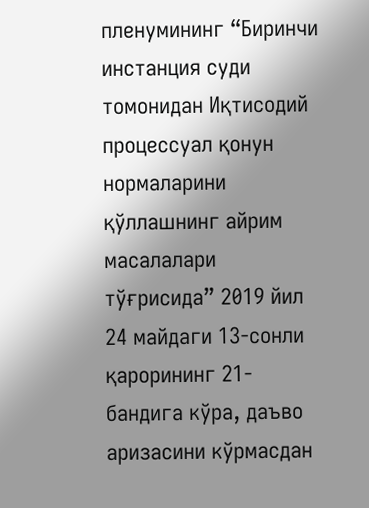пленумининг “Биринчи инстанция суди томонидан Иқтисодий процессуал қонун нормаларини қўллашнинг айрим масалалари тўғрисида” 2019 йил 24 майдаги 13-сонли қарорининг 21-бандига кўра, даъво аризасини кўрмасдан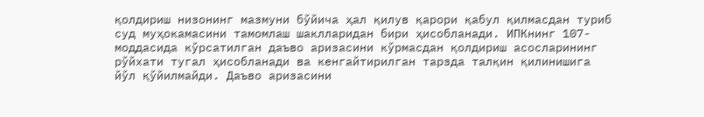қолдириш низонинг мазмуни бўйича ҳал қилув қарори қабул қилмасдан туриб суд муҳокамасини тамомлаш шаклларидан бири ҳисобланади. ИПКнинг 107-моддасида кўрсатилган даъво аризасини кўрмасдан қолдириш асосларининг рўйхати тугал ҳисобланади ва кенгайтирилган тарзда талқин қилинишига йўл қўйилмайди. Даъво аризасини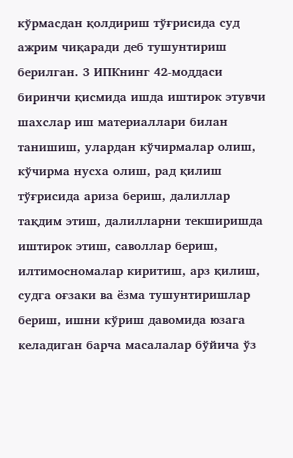кўрмасдан қолдириш тўғрисида суд ажрим чиқаради деб тушунтириш берилган. 3 ИПКнинг 42-моддаси биринчи қисмида ишда иштирок этувчи шахслар иш материаллари билан танишиш, улардан кўчирмалар олиш, кўчирма нусха олиш, рад қилиш тўғрисида ариза бериш, далиллар тақдим этиш, далилларни текширишда иштирок этиш, саволлар бериш, илтимосномалар киритиш, арз қилиш, судга оғзаки ва ёзма тушунтиришлар бериш, ишни кўриш давомида юзага келадиган барча масалалар бўйича ўз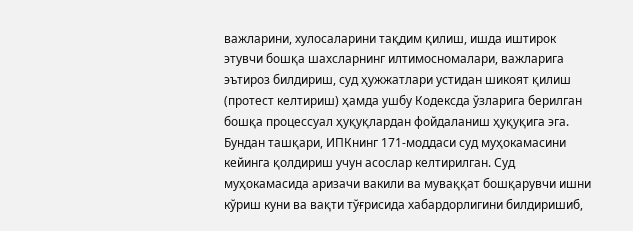важларини, хулосаларини тақдим қилиш, ишда иштирок этувчи бошқа шахсларнинг илтимосномалари, важларига эътироз билдириш, суд ҳужжатлари устидан шикоят қилиш (протест келтириш) ҳамда ушбу Кодексда ўзларига берилган бошқа процессуал ҳуқуқлардан фойдаланиш ҳуқуқига эга. Бундан ташқари, ИПКнинг 171-моддаси суд муҳокамасини кейинга қолдириш учун асослар келтирилган. Суд муҳокамасида аризачи вакили ва муваққат бошқарувчи ишни кўриш куни ва вақти тўғрисида хабардорлигини билдиришиб,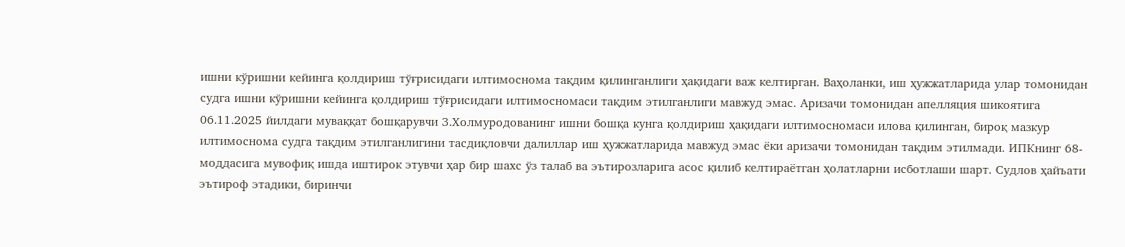ишни кўришни кейинга қолдириш тўғрисидаги илтимоснома тақдим қилинганлиги ҳақидаги важ келтирган. Ваҳоланки, иш ҳужжатларида улар томонидан судга ишни кўришни кейинга қолдириш тўғрисидаги илтимосномаси тақдим этилганлиги мавжуд эмас. Аризачи томонидан апелляция шикоятига 06.11.2025 йилдаги муваққат бошқарувчи З.Холмуродованинг ишни бошқа кунга қолдириш ҳақидаги илтимосномаси илова қилинган, бироқ мазкур илтимоснома судга тақдим этилганлигини тасдиқловчи далиллар иш ҳужжатларида мавжуд эмас ёки аризачи томонидан тақдим этилмади. ИПКнинг 68-моддасига мувофиқ ишда иштирок этувчи ҳар бир шахс ўз талаб ва эътирозларига асос қилиб келтираётган ҳолатларни исботлаши шарт. Судлов ҳайъати эътироф этадики, биринчи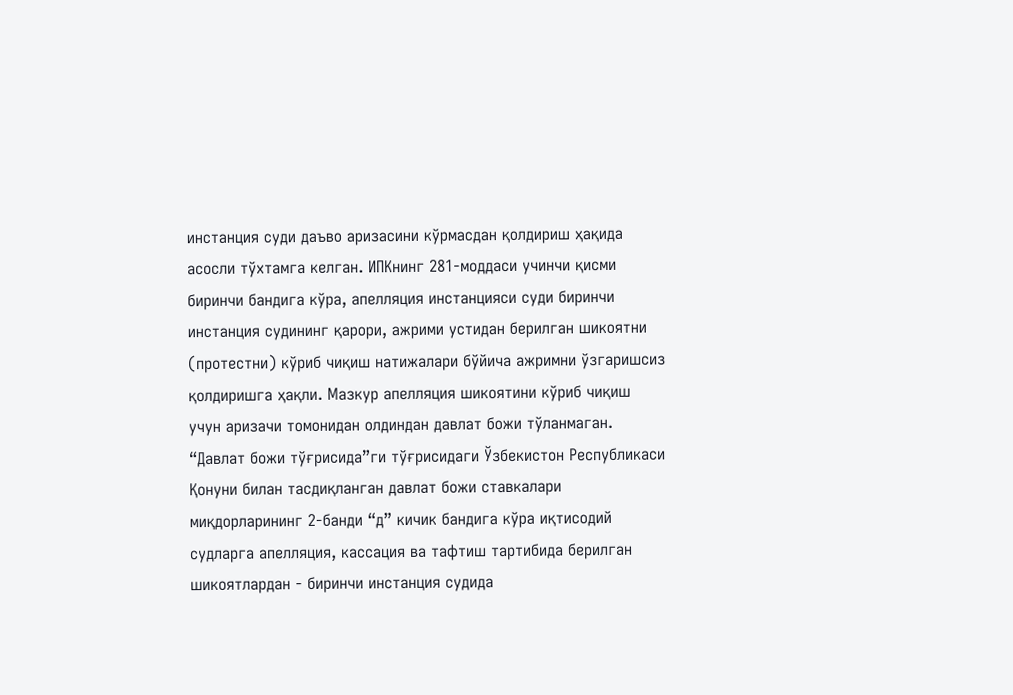инстанция суди даъво аризасини кўрмасдан қолдириш ҳақида асосли тўхтамга келган. ИПКнинг 281-моддаси учинчи қисми биринчи бандига кўра, апелляция инстанцияси суди биринчи инстанция судининг қарори, ажрими устидан берилган шикоятни (протестни) кўриб чиқиш натижалари бўйича ажримни ўзгаришсиз қолдиришга ҳақли. Мазкур апелляция шикоятини кўриб чиқиш учун аризачи томонидан олдиндан давлат божи тўланмаган. “Давлат божи тўғрисида”ги тўғрисидаги Ўзбекистон Республикаси Қонуни билан тасдиқланган давлат божи ставкалари миқдорларининг 2-банди “д” кичик бандига кўра иқтисодий судларга апелляция, кассация ва тафтиш тартибида берилган шикоятлардан - биринчи инстанция судида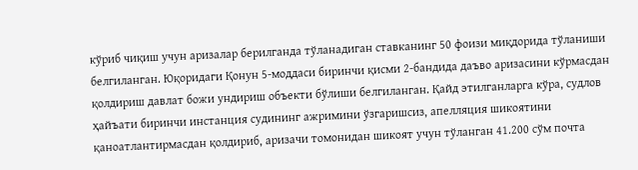кўриб чиқиш учун аризалар берилганда тўланадиган ставканинг 50 фоизи миқдорида тўланиши белгиланган. Юқоридаги Қонун 5-моддаси биринчи қисми 2-бандида даъво аризасини кўрмасдан қолдириш давлат божи ундириш объекти бўлиши белгиланган. Қайд этилганларга кўра, судлов ҳайъати биринчи инстанция судининг ажримини ўзгаришсиз, апелляция шикоятини қаноатлантирмасдан қолдириб, аризачи томонидан шикоят учун тўланган 41.200 сўм почта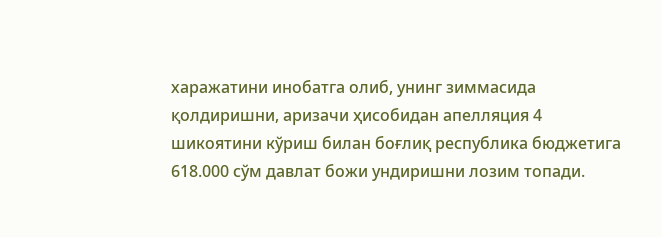харажатини инобатга олиб, унинг зиммасида қолдиришни, аризачи ҳисобидан апелляция 4 шикоятини кўриш билан боғлиқ республика бюджетига 618.000 сўм давлат божи ундиришни лозим топади.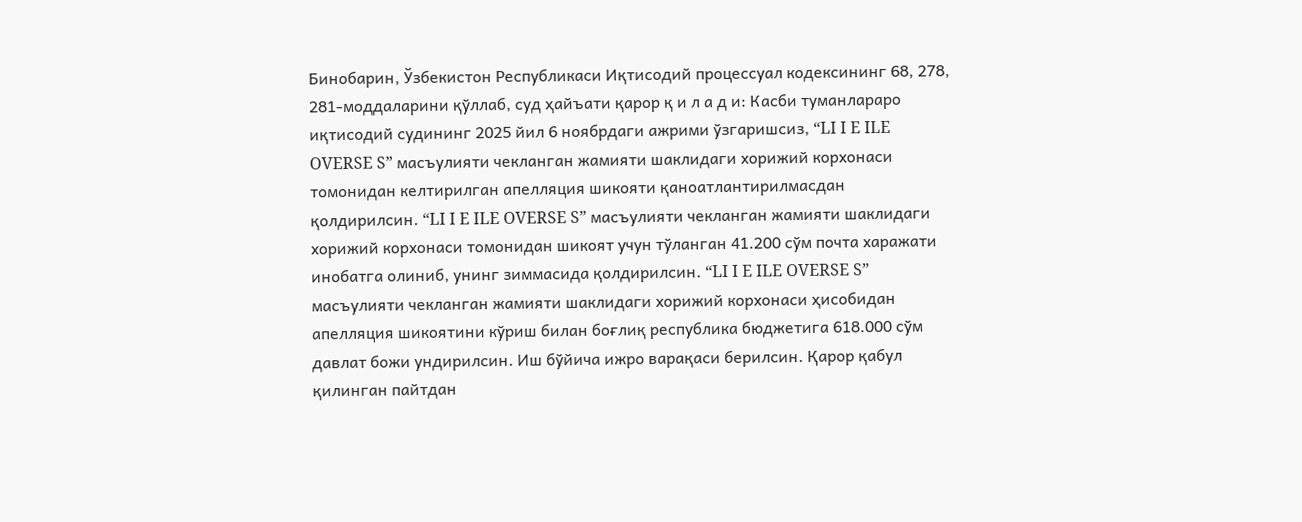Бинобарин, Ўзбекистон Республикаси Иқтисодий процессуал кодексининг 68, 278, 281-моддаларини қўллаб, суд ҳайъати қарор қ и л а д и: Касби туманлараро иқтисодий судининг 2025 йил 6 ноябрдаги ажрими ўзгаришсиз, “LI I E ILE OVERSE S” масъулияти чекланган жамияти шаклидаги хорижий корхонаси томонидан келтирилган апелляция шикояти қаноатлантирилмасдан қолдирилсин. “LI I E ILE OVERSE S” масъулияти чекланган жамияти шаклидаги хорижий корхонаси томонидан шикоят учун тўланган 41.200 сўм почта харажати инобатга олиниб, унинг зиммасида қолдирилсин. “LI I E ILE OVERSE S” масъулияти чекланган жамияти шаклидаги хорижий корхонаси ҳисобидан апелляция шикоятини кўриш билан боғлиқ республика бюджетига 618.000 сўм давлат божи ундирилсин. Иш бўйича ижро варақаси берилсин. Қарор қабул қилинган пайтдан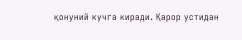қонуний кучга киради. Қарор устидан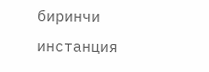биринчи инстанция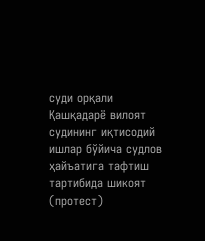суди орқали Қашқадарё вилоят судининг иқтисодий ишлар бўйича судлов ҳайъатига тафтиш тартибида шикоят (протест)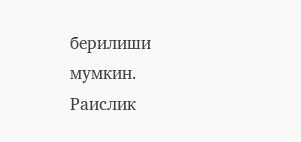берилиши мумкин. Раислик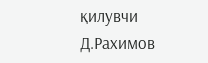қилувчи Д.Рахимов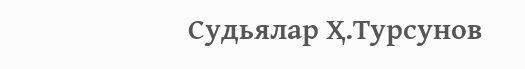Судьялар Ҳ.Турсунов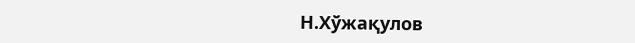Н.Хўжақулов